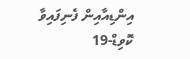އިންޑިއާއިން ފެނިފައިވާ ކޮވިޑް-19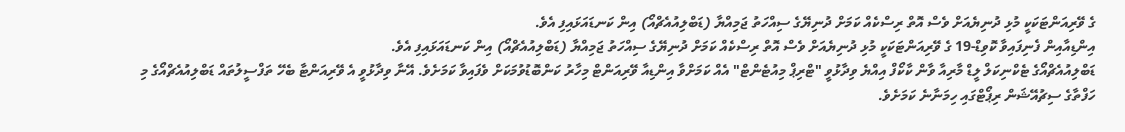ގެ ވޭރިއަންޓަކަކީ މުޅި ދުނިޔެއަށް ވެސް އޮތް ރިސްކެއް ކަމަށް ދުނިޔޭގެ ސިއްހަތު ޖަމިއްޔާ (ޑަބްލިއުއެޗްއޯ) އިން ކަނޑައަޅައިފި އެވެ.
އިންޑިއާއިން ފެނިފައިވާ ކޮވިޑް-19 ގެ ވޭރިއަންޓަކަކީ މުޅި ދުނިޔެއަށް ވެސް އޮތް ރިސްކެއް ކަމަށް ދުނިޔޭގެ ސިއްހަތު ޖަމިއްޔާ (ޑަބްލިއުއެޗްއޯ) އިން ކަނޑައަޅައިފި އެވެ.
ޑަބްލިއުއެޗްއޯގެ ޓެކްނިކަލް ލީޑް މާރިއާ ވާން ކާކޯފް އިއްޔެ ވިދާޅުވީ "ޓްރިޕް މިއުޓެންޓް" އެއް ކަމަށްވާ އިންޑިއާ ވޭރިއަންޓް މިހާރު ކަންބޮޑުވުމަކަށް ވެފައިވާ ކަމަށެވެ. އޭނާ ވިދާޅުވީ އެ ވޭރިއަންޓާ ބެހޭ ތަފްސީލުތައް ޑަބްލިއުއެޗްއޯގެ މި ހަފްތާގެ ސިޗުއޭޝަން ރިޕޯޓްގައި ހިމަނާނެ ކަމަށެވެ.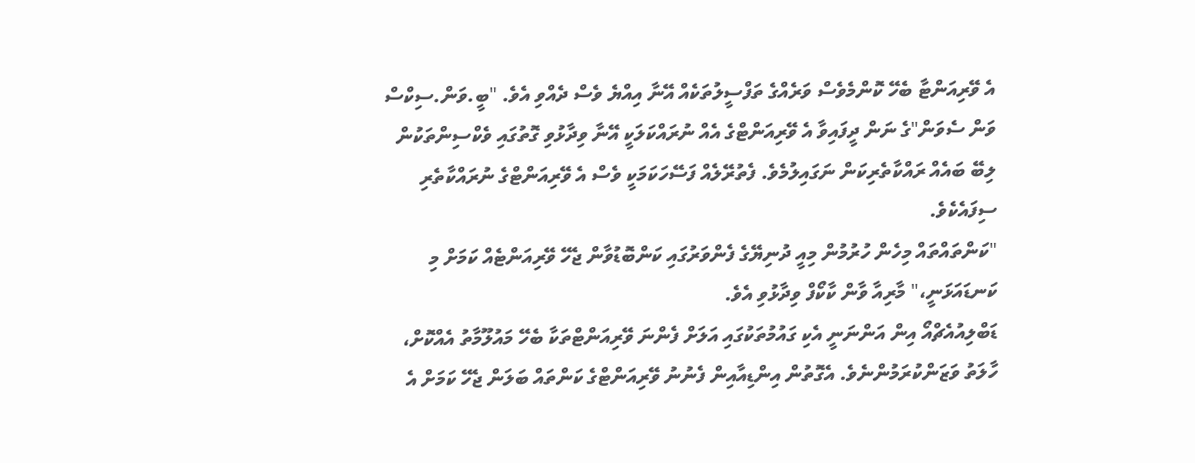އެ ވޭރިއަންޓާ ބެހޭ ކޮންމެވެސް ވަރެއްގެ ތަފްސީލުތަކެއް އޭނާ އިއްޔެ ވެސް ދެއްވި އެވެ. "ބީ.ވަން.ސިކްސް ވަން ސެވަން"ގެ ނަން ދީފައިވާ އެ ވޭރިއަންޓްގެ އެއް ނުރައްކަލަކީ އޭނާ ވިދާޅުވި ގޮތުގައި ވެކްސިންތަކުން ލިބޭ ބައެއް ރައްކާތެރިކަން ނަގައިލުމެވެ. ފެތުރޭލެއް ފަސޭހަކަމަކީ ވެސް އެ ވޭރިއަންޓްގެ ނުރައްކާތެރި ސިފައެކެވެ.
"ކަންތައްތައް މިހެން ހުރުމުން މިއީ ދުނިޔޭގެ ފެންވަރުގައި ކަންބޮޑުވާން ޖެހޭ ވޭރިއަންޓެއް ކަމަށް މި ކަނޑައަޅަނީ،" މާރިއާ ވާން ކާކޯފް ވިދާޅުވި އެވެ.
ޑަބްލިއުއެޗްއޯ އިން އަންނަނީ އެކި ގައުމުތަކުގައި އަލަށް ފެންނަ ވޭރިއަންޓްތަކާ ބެހޭ މައުލޫމާތު އެއްކޮށް، ހާލަތު ވަޒަންކުރަމުންނެވެ. އެގޮތުން އިންޑިއާއިން ފެނުނު ވޭރިއަންޓްގެ ކަންތައް ބަލަން ޖެހޭ ކަމަށް އެ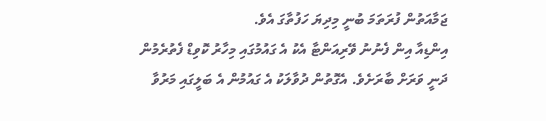ޖަމާއަތުން ފުރަތަމަ ބުނީ މިދިޔަ ހަފުތާގަ އެވެ.
އިންޑިއާ އިން ފެނުނު ވޭރިއަންޓާ އެކު އެ ގައުމުގައި މިހާރު ކޮވިޑް ފެތުރެމުން ދަނީ ވަރަށް ބާރަށެވެ. އެގޮތުން ދުވާލަކު އެ ގައުމުން އެ ބަލީގައި މަރުވާ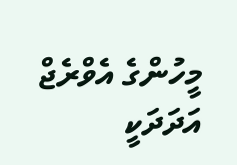މީހުންގެ އެވްރެޖް އަދަދަކީ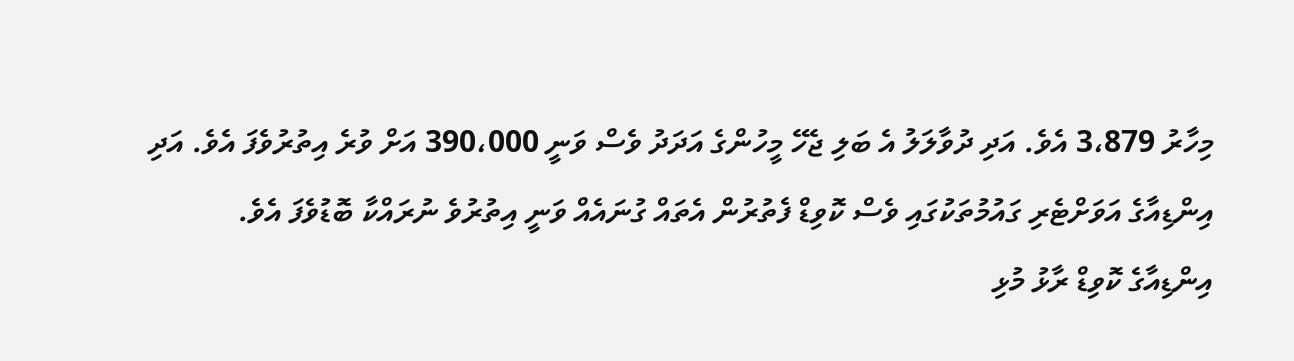މިހާރު 3،879 އެވެ. އަދި ދުވާލަލު އެ ބަލި ޖެހޭ މީހުންގެ އަދަދު ވެސް ވަނީ 390،000 އަށް ވުރެ އިތުރުވެފަ އެވެ. އަދި އިންޑިއާގެ އަވަށްޓެރި ގައުމުތަކުގައި ވެސް ކޮވިޑް ފެތުރުން އެތައް ގުނައެއް ވަނީ އިތުރުވެ ނުރައްކާ ބޮޑުވެފަ އެވެ.
އިންޑިއާގެ ކޮވިޑް ރާޅު މުޅި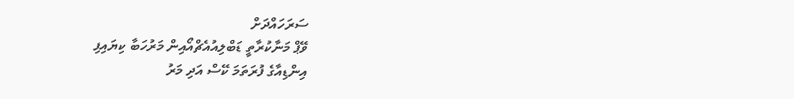ސަރަހައްދަށް
ވޭޕް މަނާކުރާތީ ޑަބްލިއުއެޗްއޯއިން މަރުހަބާ ކިޔައިފި
އިންޑިއާގެ ފުރަތަމަ ކޭސް އަދި މަރު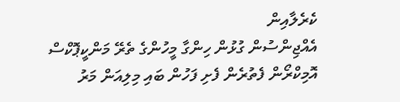ކެރެލާއިން
އެއްޖިންސުން ގުޅުން ހިންގާ މީހުންގެ ތެރޭ މަންކީޕޮކްސް
އޮމިކްރޯން ފެތުރެން ފެށި ފަހުން ބައި މިލިއަން މަރު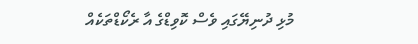މުޅި ދުނިޔޭގައި ވެސް ކޮވިޑްގެ އާ ރެކޯޑްތަކެއް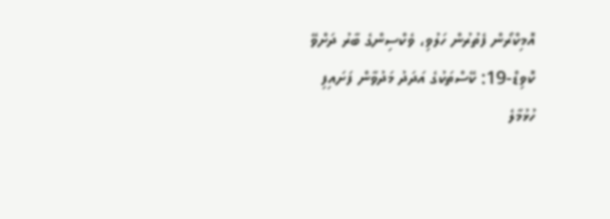އޮމިކްރޯން ފެތުރުން ހަލުވި، ވެކްސިންގެ ބާރު ދަށްވޭ
ކޮވިޑް-19: ކޭސްތަކުގެ އަދަދު މަދުވާން ފަށައިފި
ހުޅުމާލެ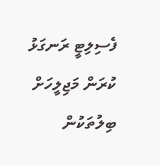ފެސިލިޓީ ރަނގަޅު ކުރަން މަޖިލީހަށް
ބިލުތަކުން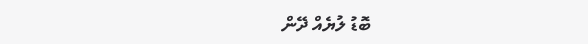ބޮޑު ލުޔެއް ދޭން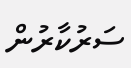ސަރުކާރުން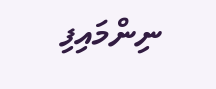ނިންމައިފި